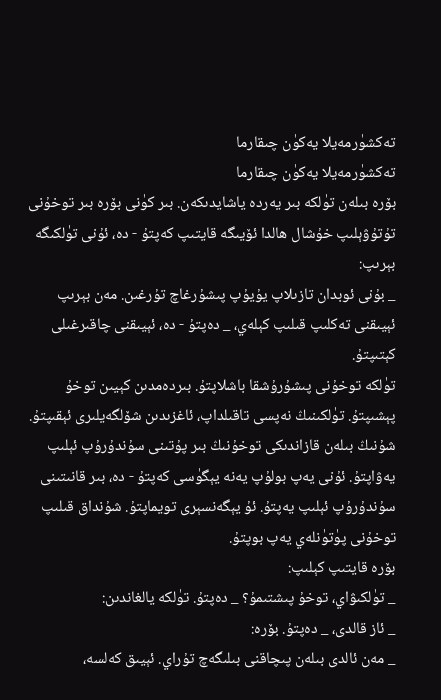تەكشۈرمەيلا يەكۈن چىقارما
تەكشۈرمەيلا يەكۈن چىقارما
بۆرە بىلەن تۈلكە بىر يەردە ياشايدىكەن. بىر كۈنى بۆرە بىر توخۇنى تۇتۇۋېلىپ خۇشال ھالدا ئۆيىگە قايتىپ كەپتۇ - دە، ئۇنى تۈلكىگە بېرىپ:
_ بۇنى ئوبدان تازىلاپ يۇيۇپ پىشۇرغاچ تۇرغىن. مەن بېرىپ ئېيىقنى تەكلىپ قىلىپ كېلەي، _ دەپتۇ - دە، ئېيىقنى چاقىرغىلى كېتىپتۇ.
تۈلكە توخۇنى پىشۇرۇشقا باشلاپتۇ. بىردەمدىن كېيىن توخۇ پېشىپتۇ. تۈلكىنىڭ نەپسى تاقىلداپ، ئاغزىدىن شۆلگەيلىرى ئېقىپتۇ. شۇنىڭ بىلەن قازاندىكى توخۇنىڭ بىر پۇتىنى سۇندۇرۇپ ئېلىپ يەۋاپتۇ. ئۇنى يەپ بولۇپ يەنە يېگۈسى كەپتۇ - دە، بىر قانىتىنى سۇندۇرۇپ ئېلىپ يەپتۇ. ئۇ يېگەنسېرى تويماپتۇ. شۇنداق قىلىپ توخۇنى پۈتۈنلەي يەپ بوپتۇ.
بۆرە قايتىپ كېلىپ:
_ تۈلكىۋاي، توخۇ پىشتىمۇ؟ _ دەپتۇ. تۈلكە يالغاندىن:
_ ئاز قالدى، _ دەپتۇ. بۆرە:
_ مەن ئالدى بىلەن پىچاقنى بىلىگەچ تۇراي. ئېيىق كەلسە،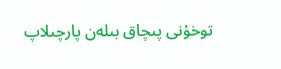توخۇنى پىچاق بىلەن پارچىلاپ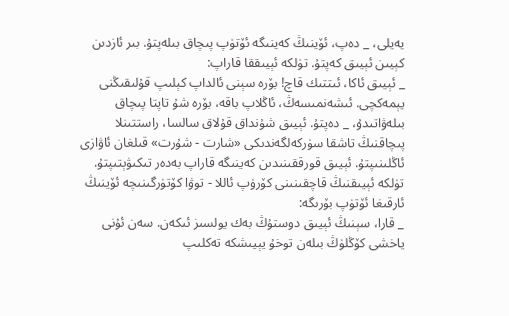يەيلى، _ دەپ، ئۆينىڭ كەينىگە ئۆتۈپ پىچاق بىلەپتۇ. بىر ئازدىن كېيىن ئېيىق كەپتۇ. تۈلكە ئېيىققا قاراپ:
_ ئېيىق ئاكا، ئىتتىك قاچ! بۆرە سېنى ئالداپ كېلىپ قۇلىقىڭنى يېمەكچى. ئىشەنمىسەڭ، ئاڭلاپ باقە، بۆرە شۇ تاپتا پىچاق بىلەۋاتىدۇ، _ دەپتۇ. ئېيىق شۇنداق قۇلاق سالسا، راستتىنلا پىچاقنىڭ تاشقا سۈركەلگەندىكى «شارت - شۇرت» قىلغان ئاۋازى ئاڭلىنىپتۇ. ئېيىق قورققىنىدىن كەينىگە قاراپ بەدەر تىكىۋېتىپتۇ. تۈلكە ئېيىقنىڭ قاچقىنىنى كۆرۈپ ئاللا - توۋا كۆتۈرگىنىچە ئۆينىڭ ئارقىغا ئۆتۈپ بۆرىگە:
_ قارا، سېنىڭ ئېيىق دوستۇڭ بەك يولسىز ئىكەن. سەن ئۇنى ياخشى كۆڭلۈڭ بىلەن توخۇ يېيىشكە تەكلىپ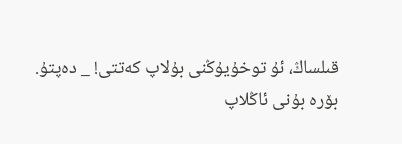قىلساڭ، ئۇ توخۇيۇڭنى بۇلاپ كەتتى! _ دەپتۇ.
بۆرە بۇنى ئاڭلاپ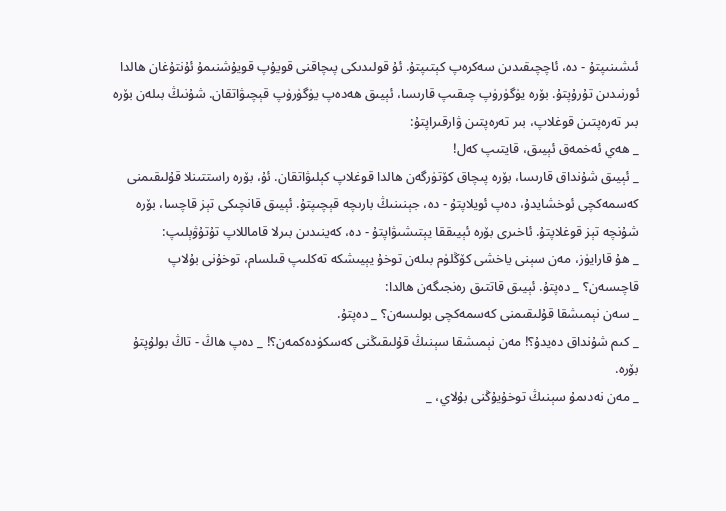ئىشىنىپتۇ - دە، ئاچچىقىدىن سەكرەپ كېتىپتۇ. ئۇ قولىدىكى پىچاقنى قويۇپ قويۇشنىمۇ ئۇنتۇغان ھالدا ئورنىدىن تۇرۇپتۇ. بۆرە يۈگۈرۈپ چىقىپ قارىسا، ئېيىق ھەدەپ يۈگۈرۈپ قېچىۋاتقان. شۇنىڭ بىلەن بۆرە بىر تەرەپتىن قوغلاپ، بىر تەرەپتىن ۋارقىراپتۇ:
_ ھەي ئەخمەق ئېيىق، قايتىپ كەل!
_ ئېيىق شۇنداق قارىسا، بۆرە پىچاق كۆتۈرگەن ھالدا قوغلاپ كېلىۋاتقان. ئۇ، بۆرە راستتىنلا قۇلىقىمنى كەسمەكچى ئوخشايدۇ، دەپ ئويلاپتۇ - دە، جېنىنىڭ بارىچە قېچىپتۇ. ئېيىق قانچىكى تېز قاچسا، بۆرە شۇنچە تېز قوغلاپتۇ. ئاخىرى بۆرە ئېيىققا يېتىشىۋاپتۇ - دە، كەينىدىن بىرلا قاماللاپ تۇتۇۋېلىپ:
_ ھۇ قارايۈز، مەن سېنى ياخشى كۆڭلۈم بىلەن توخۇ يېيىشكە تەكلىپ قىلسام، توخۇنى بۇلاپ قاچىسەن؟ _ دەپتۇ. ئېيىق قاتتىق رەنجىگەن ھالدا:
_ سەن نېمىشقا قۇلىقىمنى كەسمەكچى بولىسەن؟ _ دەپتۇ.
_ كىم شۇنداق دەيدۇ؟! مەن نېمىشقا سېنىڭ قۇلىقىڭنى كەسكۈدەكمەن؟! _ دەپ ھاڭ - تاڭ بولۇپتۇ بۆرە.
_ مەن نەدىمۇ سېنىڭ توخۇيۇڭنى بۇلاي، _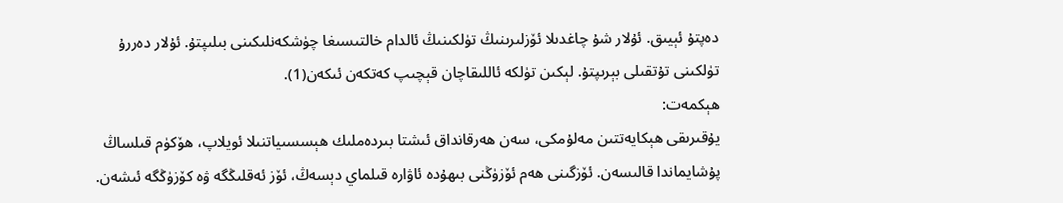دەپتۇ ئېيىق. ئۇلار شۇ چاغدىلا ئۆزلىرىنىڭ تۈلكىنىڭ ئالدام خالتىسىغا چۈشكەنلىكىنى بىلىپتۇ. ئۇلار دەررۇ تۈلكىنى تۇتقىلى بېرىپتۇ. لېكىن تۈلكە ئاللىقاچان قېچىپ كەتكەن ئىكەن(1).
ھېكمەت:
يۇقىرىقى ھېكايەتتىن مەلۇمكى، سەن ھەرقانداق ئىشتا بىردەملىك ھېسسىياتنىلا ئويلاپ، ھۆكۈم قىلساڭ پۇشايماندا قالىسەن. ئۆزگىنى ھەم ئۆزۈڭنى بىھۇدە ئاۋارە قىلماي دېسەڭ، ئۆز ئەقلىڭگە ۋە كۆزۈڭگە ئىشەن.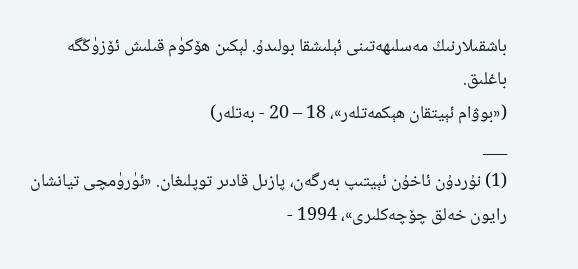باشقىلارنىڭ مەسلىھەتىنى ئېلىشقا بولىدۇ. لېكىن ھۆكۈم قىلىش ئۆزۈڭگە باغلىق.
(«بوۋام ئېيتقان ھېكمەتلەر»، 18 – 20 - بەتلەر)
___
(1) نۇردۇن ئاخۇن ئېيتىپ بەرگەن، پازىل قادىر توپلىغان. «ئۈرۈمچى تيانشان رايون خەلق چۆچەكلىرى»، 1994 -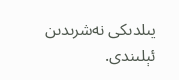يىلدىكى نەشرىدىن ئېلىندى.